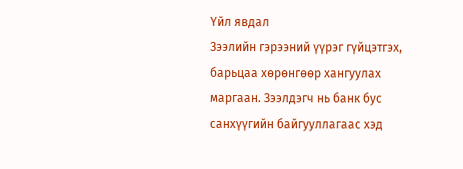Үйл явдал
Зээлийн гэрээний үүрэг гүйцэтгэх, барьцаа хөрөнгөөр хангуулах маргаан. Зээлдэгч нь банк бус санхүүгийн байгууллагаас хэд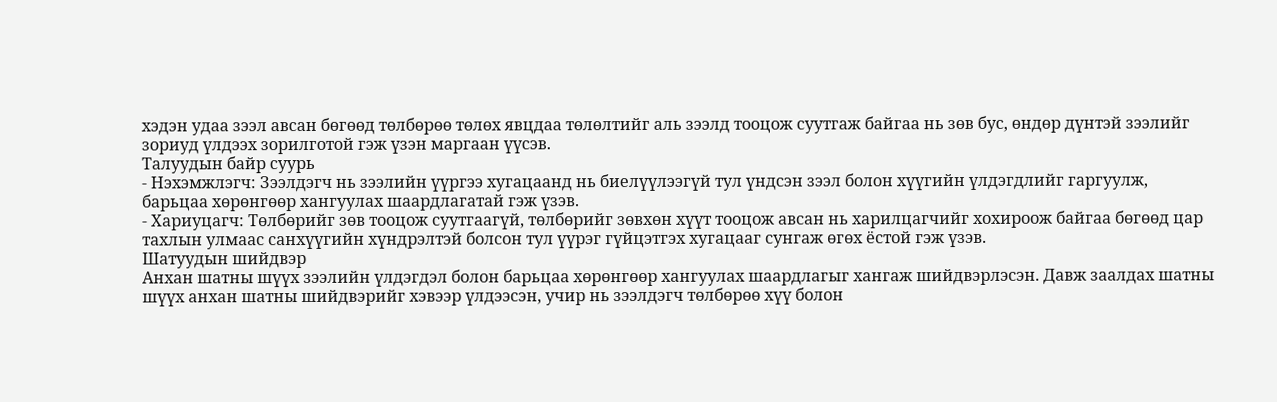хэдэн удаа зээл авсан бөгөөд төлбөрөө төлөх явцдаа төлөлтийг аль зээлд тооцож суутгаж байгаа нь зөв бус, өндөр дүнтэй зээлийг зориуд үлдээх зорилготой гэж үзэн маргаан үүсэв.
Талуудын байр суурь
- Нэхэмжлэгч: Зээлдэгч нь зээлийн үүргээ хугацаанд нь биелүүлээгүй тул үндсэн зээл болон хүүгийн үлдэгдлийг гаргуулж, барьцаа хөрөнгөөр хангуулах шаардлагатай гэж үзэв.
- Хариуцагч: Төлбөрийг зөв тооцож суутгаагүй, төлбөрийг зөвхөн хүүт тооцож авсан нь харилцагчийг хохироож байгаа бөгөөд цар тахлын улмаас санхүүгийн хүндрэлтэй болсон тул үүрэг гүйцэтгэх хугацааг сунгаж өгөх ёстой гэж үзэв.
Шатуудын шийдвэр
Анхан шатны шүүх зээлийн үлдэгдэл болон барьцаа хөрөнгөөр хангуулах шаардлагыг хангаж шийдвэрлэсэн. Давж заалдах шатны шүүх анхан шатны шийдвэрийг хэвээр үлдээсэн, учир нь зээлдэгч төлбөрөө хүү болон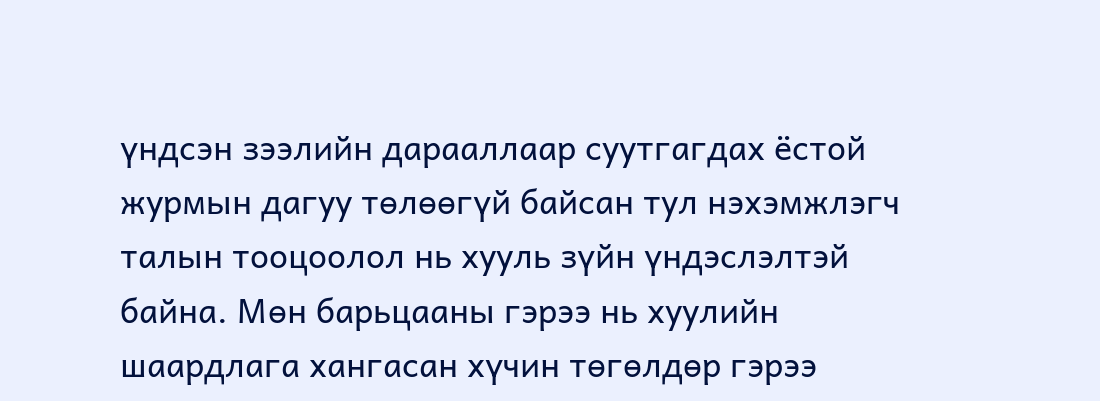үндсэн зээлийн дарааллаар суутгагдах ёстой журмын дагуу төлөөгүй байсан тул нэхэмжлэгч талын тооцоолол нь хууль зүйн үндэслэлтэй байна. Мөн барьцааны гэрээ нь хуулийн шаардлага хангасан хүчин төгөлдөр гэрээ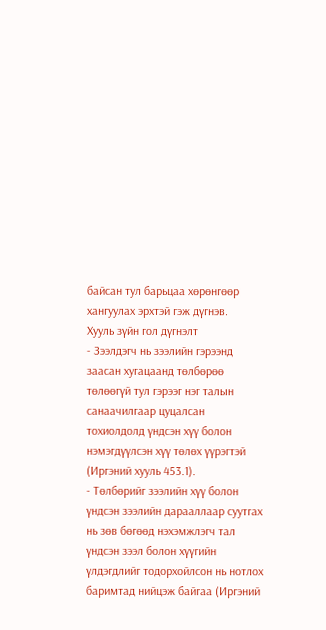байсан тул барьцаа хөрөнгөөр хангуулах эрхтэй гэж дүгнэв.
Хууль зүйн гол дүгнэлт
- Зээлдэгч нь зээлийн гэрээнд заасан хугацаанд төлбөрөө төлөөгүй тул гэрээг нэг талын санаачилгаар цуцалсан тохиолдолд үндсэн хүү болон нэмэгдүүлсэн хүү төлөх үүрэгтэй (Иргэний хууль 453.1).
- Төлбөрийг зээлийн хүү болон үндсэн зээлийн дарааллаар суутгах нь зөв бөгөөд нэхэмжлэгч тал үндсэн зээл болон хүүгийн үлдэгдлийг тодорхойлсон нь нотлох баримтад нийцэж байгаа (Иргэний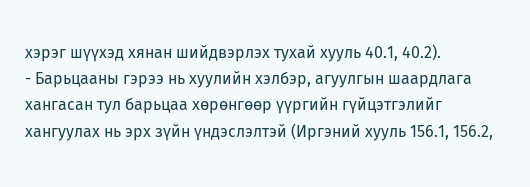хэрэг шүүхэд хянан шийдвэрлэх тухай хууль 40.1, 40.2).
- Барьцааны гэрээ нь хуулийн хэлбэр, агуулгын шаардлага хангасан тул барьцаа хөрөнгөөр үүргийн гүйцэтгэлийг хангуулах нь эрх зүйн үндэслэлтэй (Иргэний хууль 156.1, 156.2,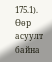175.1).
Өөр асуулт байна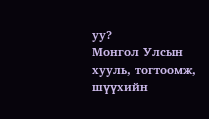уу?
Монгол Улсын хууль, тогтоомж, шүүхийн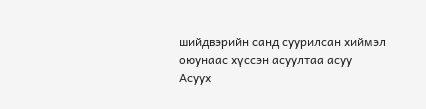шийдвэрийн санд суурилсан хиймэл оюунаас хүссэн асуултаа асуу
Асуух